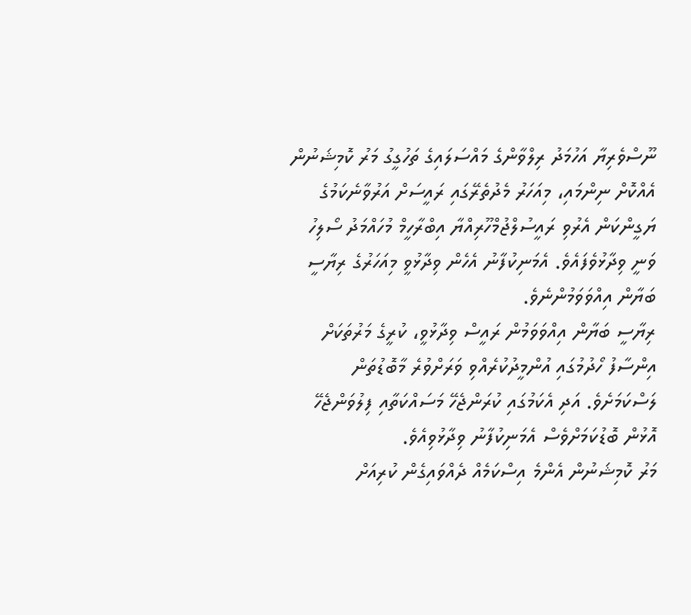ނޫސްވެރިޔާ އަހުމަދު ރިލްވާންގެ މައްސަލައިގެ ތަހުގީގު މަރު ކޮމިޝަނުން އެއްކޮށް ނިންމައި، މިއަހަރު މެދުތެރޭގައި ރައީސަށް އަރުވާނެކަމުގެ ޔަގީންކަން އެރުވި ރައީސުލްޖުމްހޫރިއްޔާ އިބްރާހީމް މުހައްމަދު ސޯލިހު ވަނީ ވިދާޅުވެފައެވެ. އެމަނިކުފާނު އެހެން ވިދާޅުވީ މިއަހަރުގެ ރިޔާސީ ބަޔާން އިއްވަވަމުންނެވެ.
ރިޔާސީ ބަޔާން އިއްވަވަމުން ރައީސް ވިދާޅުވީ، ކުރީގެ މަރުތަކަށް އިންސާފު ހޯދުމުގައި އުންމީދުކުރެއްވި ވަރަށްވުރެ މާބޮޑުތަން ލަސްކަމަށެވެ. އަދި އެކަމުގައި ކުރަންޖެހޭ މަސައްކަތާއި ފިލުވަންޖެހޭ އޮޅުން ބޮޑުކަމަށްވެސް އެމަނިކުފާނު ވިދާޅުވިއެވެ.
މަރު ކޮމިޝަނުން އެންމެ އިސްކަމެއް ދެއްވައިގެން ކުރިއަށް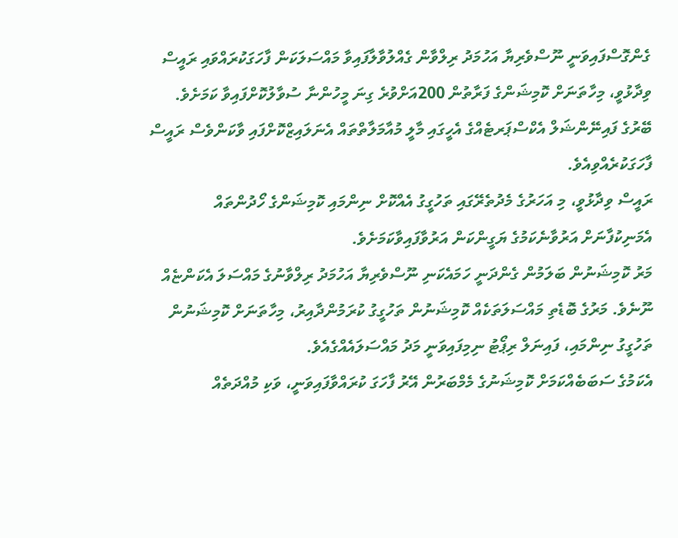ގެންގޮސްފައިވަނީ ނޫސްވެރިޔާ އަހުމަދު ރިލްވާން ގެއްލުވާލާފައިވާ މައްސަލަކަން ފާހަގަކުރައްވައި ރައީސް ވިދާޅުވީ، މިހާތަނަށް ކޮމިޝަންގެ ފަރާތުން 200އަށްވުރެ ގިނަ މީހުންނާ ސުވާލުކޮށްފައިވާ ކަމަށެވެ. ބޭރުގެ ފައިނޭންޝަލް އެކްސްޕަރޓެއްގެ އެހީގައި މާލީ މުއާމަލާތްތައް އެނަލައިޒްކޮށްފައި ވާކަންވެސް ރައީސް ފާހަގަކުރެއްވިއެވެ.
ރައީސް ވިދާޅުވީ، މި އަހަރުގެ މެދުތެރޭގައި ތަހުގީގު އެއްކޮށް ނިންމައި ކޮމިޝަންގެ ހޯދުންތައް އެމަނިކުފާނަށް އަރުވާނެކަމުގެ ޔަގީންކަން އަރުވާފައިވާކަމަށެވެ.
މަރު ކޮމިޝަނުން ބަލަމުން ގެންދަނީ ހަމައެކަނި ނޫސްވެރިޔާ އަހުމަދު ރިލްވާނުގެ މައްސަލަ އެކަންޏެއް ނޫނެވެ. މަރުގެ ބޮޑެތި މައްސަލަތަކެއް ކޮމިޝަނުން ތަހުގީގު ކުރަމުންދާއިރު، މިހާތަނަށް ކޮމިޝަނުން ތަހުގީގު ނިންމައި، ފައިނަލް ރިޕޯޓު ނިމިފައިވަނީ މަދު މައްސަލައެއްގެއެވެ.
އެކަމުގެ ސަބަބެއްކަމަށް ކޮމިޝަނުގެ މެމްބަރުން އޭރު ފާހަގަ ކުރައްވާފައިވަނީ، ވަކި މުއްދަތެއް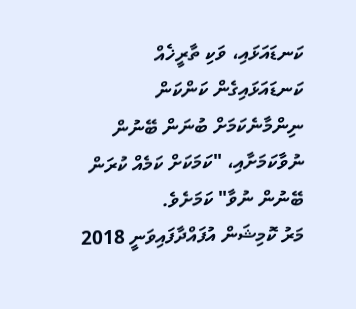ކަނޑައަޅައި، ވަކި ތާރީޚެއް ކަނޑައަޅައިގެން ކަންކަން ނިންމާނެކަމަށް ބުނަން ބޭނުން ނުވާކަމަށާއި، "ކަމަކަށް ކަމެއް ކުރަން ބޭނުން ނުވާ" ކަމަށެވެ.
މަރު ކޮމިޝަން އުފައްދާފައިވަނީ 2018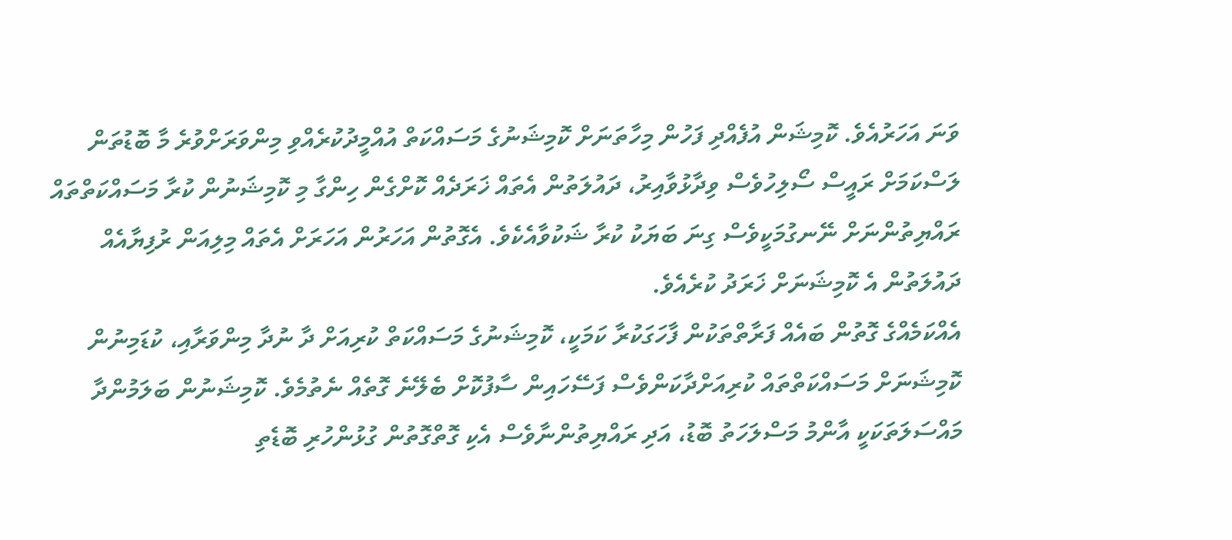ވަނަ އަހަރުއެވެ. ކޮމިޝަން އުފެއްދި ފަހުން މިހާތަނަށް ކޮމިޝަނުގެ މަސައްކަތް އުއްމީދުކުރެއްވި މިންވަރަށްވުރެ މާ ބޮޑުތަން ލަސްކަމަށް ރައީސް ސޯލިހުވެސް ވިދާޅުވާއިރު، ދައުލަތުން އެތައް ޚަރަދެއް ކޮށްގެން ހިންގާ މި ކޮމިޝަނުން ކުރާ މަސައްކަތްތައް ރައްޔިތުންނަށް ނޭނގުމަކީވެސް ގިނަ ބަޔަކު ކުރާ ޝަކުވާއެކެވެ. އެގޮތުން އަހަރުން އަހަރަށް އެތައް މިލިއަން ރުފިޔާއެއް ދައުލަތުން އެ ކޮމިޝަނަށް ޚަރަދު ކުރެއެވެ.
އެއްކަމެއްގެ ގޮތުން ބައެއް ފަރާތްތަކުން ފާހަގަކުރާ ކަމަކީ، ކޮމިޝަނުގެ މަސައްކަތް ކުރިއަށް ދާ ނުދާ މިންވަރާއި، ކުޑަމިނުން ކޮމިޝަނަށް މަސައްކަތްތައް ކުރިއަށްދާކަންވެސް ފަސޭހައިން ސާފުކޮށް ބެލޭނެ ގޮތެއް ނެތުމެވެ. ކޮމިޝަނުން ބަލަމުންދާ މައްސަލަތަކަކީ އާންމު މަސްލަހަތު ބޮޑު، އަދި ރައްޔިތުންނާވެސް އެކި ގޮތްގޮތުން ގުޅުންހުރި ބޮޑެތި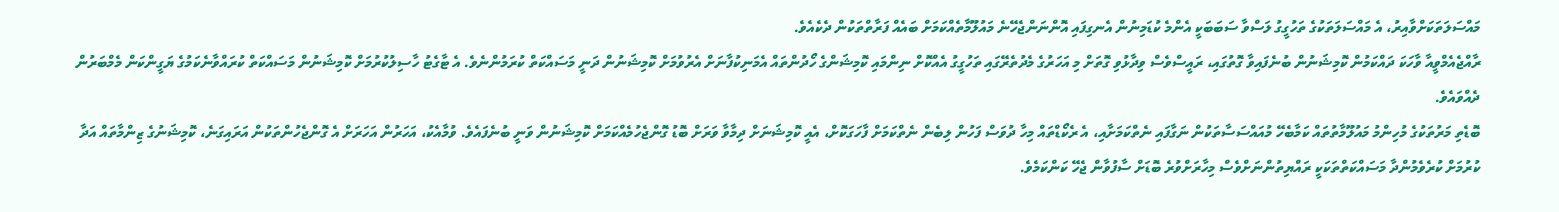މައްސަލަތަކަށްވާއިރު، އެ މައްސަލަތަކުގެ ތަހުގީގު ލަސްވާ ސަބަބަކީ އެންމެ ކުޑަމިނުން އެނގިފައި އޮންނަންޖެހޭނެ މައުލޫމާތެއްކަމަށް ބައެއް ފަރާތްތަކުން ދެކެއެވެ.
ރާއްޖެއެމްވީއާ ވާހަކަ ދައްކަމުން ކޮމިޝަނުން ބުނެފައިވާ ގޮތުގައި، ރައީސްވެސް ވިދާޅުވި ގޮތަށް މި އަހަރުގެ މެދުތެރޭގައި ތަހުގީގު އެއްކޮށް ނިންމައި ކޮމިޝަންގެ ހޯދުންތައް އެމަނިކުފާނަށް އެރުވުމަށް ކޮމިޝަނުން ދަނީ މަސައްކަތް ކުރަމުންނެވެ. އެ ޓާގެޓު ހާސިލުކުރުމަށް ކޮމިޝަނުން މަސައްކަތް ކުރައްވާނެކަމުގެ ޔަގީންކަން މެމްބަރުން ދެއްވައެވެ.
ބޮޑެތި މަރުތަކުގެ މުހިންމު މައުލޫމާތުތައް ކަމާބެހޭ މުއައްސަސާތަކުން ނަގާފައި ނެތްކަމަށާއި، އެ ރެކޯޑްތައް މިހާ ދުވަސް ފަހުން ލިބެން ނެތްކަމަށް ފާހަގަކޮށް، އެއީ ކޮމިޝަނަށް ދިމާވާ ވަރަށް ބޮޑު ގޮންޖެހުމެއްކަމަށް ކޮމިޝަނުން ވަނީ ބުނެފައެވެ. ވުމާއެކު، އަހަރުން އަހަރަށް އެ ގޮންޖެހުންތަކުން އަރައިގަނެ، ކޮމިޝަނުގެ ޒިންމާތައް އަދާ ކުރުމަށް ކުރެވެމުންދާ މަސައްކަތްތަކަކީ ރައްޔިތުންނަށްވެސް މިހާރަށްވުރެ ބޮޑަށް ސާފުވާން ޖެހޭ ކަންކަމެވެ.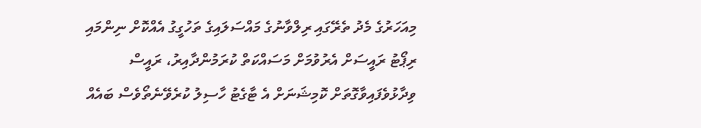މިއަހަރުގެ މެދު ތެރޭގައި ރިލްވާނުގެ މައްސަލައިގެ ތަހުގީގު އެއްކޮށް ނިންމައި ރިޕޯޓު ރައީސަށް އެރުވުމަށް މަސައްކަތް ކުރަމުންދާއިރު، ރައީސް ވިދާޅުވެފައިވާގޮތަށް ކޮމިޝަނަށް އެ ޓާގެޓު ހާސިލު ކުރެވޭނެތޯވެސް ބައެއް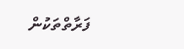ފަރާތްތަކުން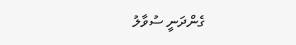ގެންދަނީ ސުވާލު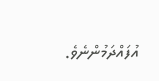އުފައްދަމުންނެވެ.